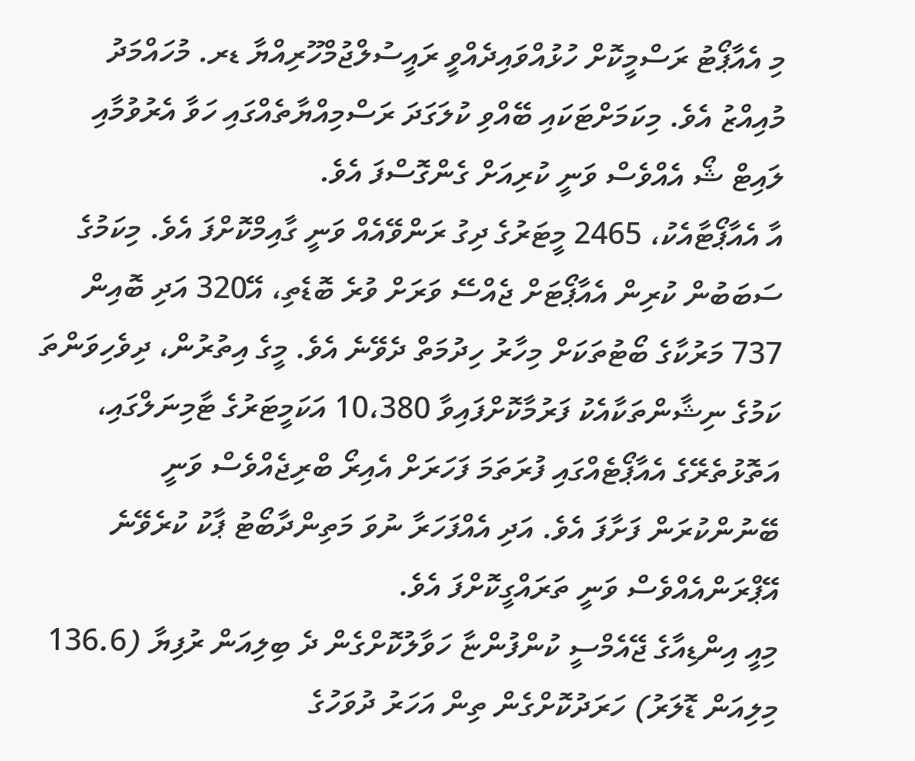މި އެއާޕޯޓު ރަސްމީކޮށް ހުޅުއްވައިދެއްވީ ރައީސުލްޖުމްހޫރިއްޔާ ޑރ. މުހައްމަދު މުއިއްޒު އެވެ. މިކަމަށްޓަކައި ބޭއްވި ކުލަގަދަ ރަސްމިއްޔާތެއްގައި ހަވާ އެރުވުމާއި ލައިޓް ޝޯ އެއްވެސް ވަނީ ކުރިއަށް ގެންގޮސްފަ އެވެ.
އާ އެއާޕޯޓާއެކު، 2465 މީޓަރުގެ ދިގު ރަންވޭއެއް ވަނީ ގާއިމްކޮށްފަ އެވެ. މިކަމުގެ ސަބަބުން ކުރިން އެއާޕޯޓަށް ޖެއްސޭ ވަރަށް ވުރެ ބޮޑެތި، އޭ320 އަދި ބޮއިން 737 މަރުކާގެ ބޯޓުތަކަށް މިހާރު ހިދުމަތް ދެވޭނެ އެވެ. މީގެ އިތުރުން، ދިވެހިވަންތަ ކަމުގެ ނިޝާންތަކާއެކު ފަރުމާކޮށްފައިވާ 10،380 އަކަމީޓަރުގެ ޓާމިނަލްގައި، އަތޮޅުތެރޭގެ އެއާޕޯޓެއްގައި ފުރަތަމަ ފަހަރަށް އެއިރޯ ބްރިޖެއްވެސް ވަނީ ބޭނުންކުރަން ފަށާފަ އެވެ. އަދި އެއްފަހަރާ ނުވަ މަތިންދާބޯޓު ޕާކު ކުރެވޭނެ އޭޕްރަންއެއްވެސް ވަނީ ތަރައްގީކޮށްފަ އެވެ.
މިއީ އިންޑިއާގެ ޖޭއެމްސީ ކުންފުންޏާ ހަވާލުކޮށްގެން ދެ ބިލިއަން ރުފިޔާ (136.6 މިލިއަން ޑޮލަރު) ހަރަދުކޮށްގެން ތިން އަހަރު ދުވަހުގެ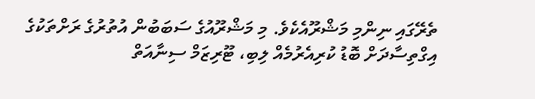ތެރޭގައި ނިންމި މަޝްރޫއެކެވެ. މި މަޝްރޫއުގެ ސަބަބުން އުތުރުގެ ރަށްތަކުގެ އިގްތިސާދަށް ބޮޑު ކުރިއެރުމެއް ލިބި، ޓޫރިޒަމް ސިނާއަތް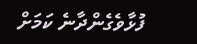ފުޅާވެގެންދާނެ ކަމަށް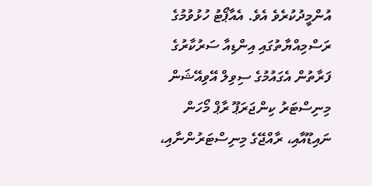އުންމީދުކުރެވެ އެވެ. އެއާޕޯޓު ހުޅުވުމުގެ ރަސްމިއްޔާތުގައި އިންޑިއާ ސަރުކާރުގެ ފަރާތުން އެގައުމުގެ ސިވިލް އޭވިއޭޝަން މިނިސްޓަރު ކިންޖަރަޕޫ ރާޕް މޯހަން ނައިޑޫއާއި، ރާއްޖޭގެ މިނިސްޓަރުންނާއި،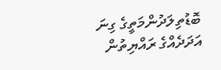ބޮޑުތިލަދުންމަތީގެ ގިނަ އަދަދެއްގެ ރައްޔިތުން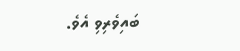ބައިވެރިވި އެވެ.